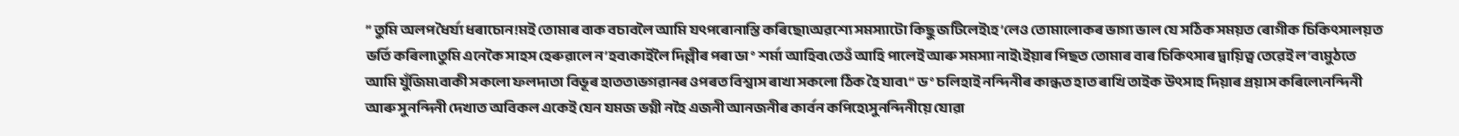” তুমি অলপ ধৈৰ্য্য ধৰাচোন!মই তোমাৰ বাক বচাবলৈ আমি যৎপৰোনাস্তি কৰিছো৷অৱশ্যে সমস্যাটো কিছু জটিলেই৷হ’লেও তোমালোকৰ ভাগ্য ভাল যে সঠিক সময়ত ৰোগীক চিকিৎসালয়ত ভৰ্তি কৰিলা৷তুমি এনেকৈ সাহস হেৰুৱালে ন’হব৷কাইলৈ দিল্লীৰ পৰা ডা° শৰ্মা আহিব৷তেওঁ আহি পালেই আৰু সমস্যা নাই৷ইয়াৰ পিছত তোমাৰ বাৰ চিকিৎসাৰ দ্বায়িত্ব তেৱেই ল’ব৷মুঠতে আমি যুঁজিম৷বাকী সকলো ফলদাতা বিভূৰ হাতত৷ভগৱানৰ ওপৰত বিশ্বাস ৰাখা সকলো ঠিক হৈ যাব৷“ ড° চলিহাই নন্দিনীৰ কান্ধত হাত ৰাখি তাইক উৎসাহ দিয়াৰ প্ৰয়াস কৰিলে৷নন্দিনী আৰু সুনন্দিনী দেখাত অবিকল একেই যেন যমজ ভগ্নী নহৈ এজনী আনজনীৰ কাৰ্বন কপিহে৷সুনন্দিনীয়ে যোৱা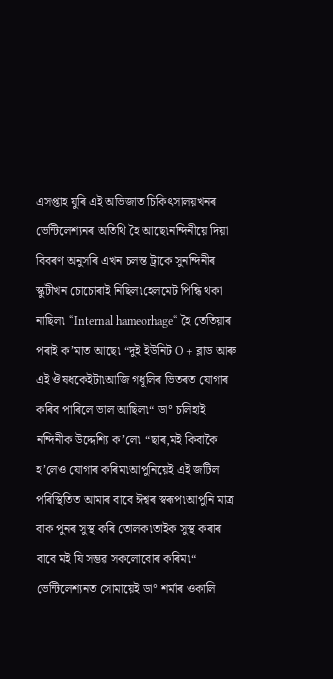এসপ্তাহ যুৰি এই অভিজাত চিকিৎসালয়খনৰ ভেন্টিলেশ্যনৰ অতিথি হৈ আছে৷নন্দিনীয়ে দিয়া বিবৰণ অনুসৰি এখন চলন্ত ট্ৰাকে সুনন্দিনীৰ স্কুটীখন চোচোৰাই নিছিল৷হেলমেট পিন্ধি থকা নাছিল৷ “Internal hameorhage“ হৈ তেতিয়াৰ পৰাই ক’মাত আছে৷ “দুই ইউনিট O + ব্লাড আৰু এই ঔষধকেইটা৷আজি গধূলিৰ ভিতৰত যোগাৰ কৰিব পাৰিলে ভাল আছিল৷“ ডা° চলিহাই নন্দিনীক উদ্দেশ্যি ক’লে৷ “ছাৰ,মই কিবাকৈ হ’লেও যোগাৰ কৰিম৷আপুনিয়েই এই জটিল পৰিস্থিতিত আমাৰ বাবে ঈশ্বৰ স্বৰূপ৷আপুনি মাত্ৰ বাক পুনৰ সুস্থ কৰি তোলক৷তাইক সুস্থ কৰাৰ বাবে মই যি সম্ভৱ সকলোবোৰ কৰিম৷“
ভেন্টিলেশ্যনত সোমায়েই ডা° শৰ্মাৰ ওকালি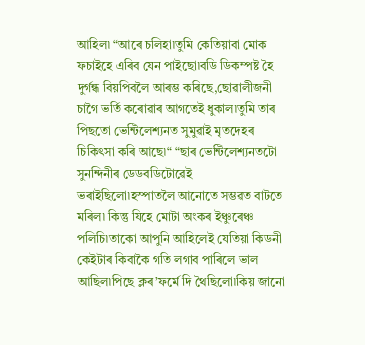আহিল৷ “আৰে চলিহা৷তুমি কেতিয়াবা মোক ফচাইহে এৰিব যেন পাইছো৷বডি ডিকম্পষ্ট হৈ দুৰ্গন্ধ বিয়পিবলৈ আৰম্ভ কৰিছে,ছোৱালীজনী চাগৈ ভৰ্তি কৰোৱাৰ আগতেই ধুকাল৷তুমি তাৰ পিছতো ভেন্টিলেশ্যনত সুমুৱাই মৃতদেহৰ চিকিৎসা কৰি আছে৷“ “ছাৰ ভেন্টিলেশ্যনতটো সুনন্দিনীৰ ডেডবডিটোৱেই ভৰাইছিলো৷হস্পাতলৈ আনোতে সম্ভৱত বাটতে মৰিল৷ কিন্তু যিহে মোটা অংকৰ ইঞ্চুৰেঞ্চ পলিচি৷তাকো আপুনি আহিলেই যেতিয়া কিডনী কেইটাৰ কিবাকৈ গতি লগাব পাৰিলে ভাল আছিল৷পিছে ক্লৰ’ফৰ্মে দি থৈছিলো৷কিয় জানো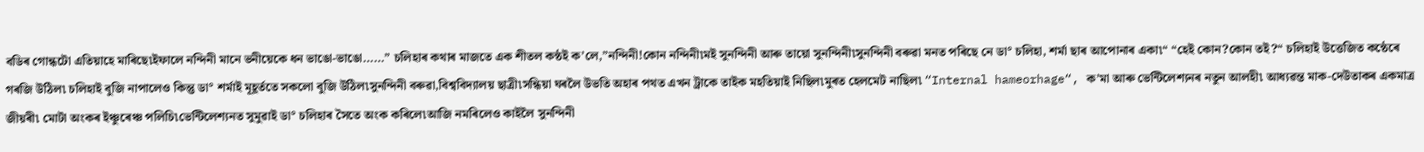বডিৰ গোন্ধটো এতিয়াহে মাৰিছে৷ইফালে নন্দিনী মানে ভনীয়েকে ধন ভাঙো-ভাঙো……” চলিহাৰ কথাৰ মাজতে এক শীতল কন্ঠই ক’লে,”নন্দিনী!কোন নন্দিনী৷মই সুনন্দিনী আৰু তায়ো সুনন্দিনী৷সুনন্দিনী বৰুৱা মনত পৰিছে নে ডা° চলিহা, শৰ্মা ছাৰ আপোনাৰ একা৷“ “হেই কোন?কোন তই?“ চলিহাই উত্তেজিত কন্ঠেৰে গৰজি উঠিল৷ চলিহাই বুজি নাপালেও কিন্তু ডা° শৰ্মাই মূহূৰ্ততে সকলো বুজি উঠিল৷সুনন্দিনী বৰুৱা,বিশ্ববিদ্যালয় ছাত্ৰী৷সন্ধিয়া ঘৰলৈ উভতি অহাৰ পথত এখন ট্ৰাকে তাইক মহতিয়াই নিছিল৷মুৰত হেলমেট নাছিল৷ “Internal hameorhage“, ক’মা আৰু ভেন্টিলেশ্যনৰ নতুন আলহী৷ আধ্যৱন্ত মাক-দেউতাকৰ একমাত্ৰ জীয়ৰী৷ মোটা অংকৰ ইঞ্চুৰেঞ্চ পলিচি৷ভেন্টিলেশ্যনত সুমুৱাই ডা° চলিহাৰ সৈতে অংক কৰিলে৷আজি নমৰিলেও কাইলৈ সুনন্দিনী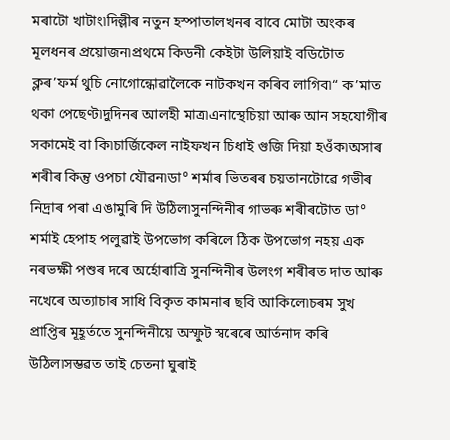মৰাটো খাটাং৷দিল্লীৰ নতুন হস্পাতালখনৰ বাবে মোটা অংকৰ মূলধনৰ প্ৰয়োজন৷প্ৰথমে কিডনী কেইটা উলিয়াই বডিটোত ক্লৰ’ফৰ্ম থুচি নোগোন্ধোৱালৈকে নাটকখন কৰিব লাগিব৷“ ক’মাত থকা পেছেণ্ট৷দুদিনৰ আলহী মাত্ৰ৷এনাস্থেচিয়া আৰু আন সহযোগীৰ সকামেই বা কি৷চাৰ্জিকেল নাইফখন চিধাই গুজি দিয়া হওঁক৷অসাৰ শৰীৰ কিন্তু ওপচা যৌৱন৷ডা° শৰ্মাৰ ভিতৰৰ চয়তানটোৱে গভীৰ নিদ্ৰাৰ পৰা এঙামুৰি দি উঠিল৷সুনন্দিনীৰ গাভৰু শৰীৰটোত ডা° শৰ্মাই হেপাহ পলুৱাই উপভোগ কৰিলে ঠিক উপভোগ নহয় এক নৰভক্ষী পশুৰ দৰে অৰ্হোৰাত্ৰি সুনন্দিনীৰ উলংগ শৰীৰত দাত আৰু নখেৰে অত্যাচাৰ সাধি বিকৃত কামনাৰ ছবি আকিলে৷চৰম সুখ প্ৰাপ্তিৰ মূহূৰ্ততে সুনন্দিনীয়ে অস্ফুট স্বৰেৰে আৰ্তনাদ কৰি উঠিল৷সম্ভৱত তাই চেতনা ঘুৰাই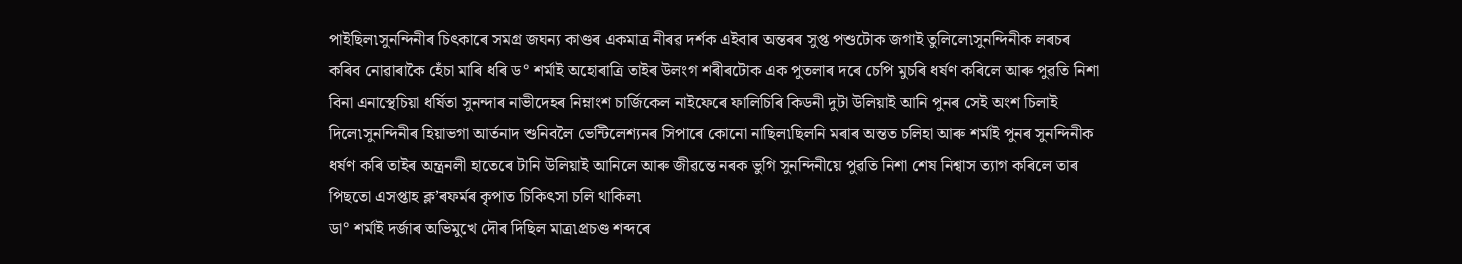পাইছিল৷সুনন্দিনীৰ চিৎকাৰে সমগ্ৰ জঘন্য কাণ্ডৰ একমাত্ৰ নীৰৱ দৰ্শক এইবাৰ অন্তৰৰ সুপ্ত পশুটোক জগাই তুলিলে৷সুনন্দিনীক লৰচৰ কৰিব নোৱাৰাকৈ হেঁচা মাৰি ধৰি ড° শৰ্মাই অহোৰাত্ৰি তাইৰ উলংগ শৰীৰটোক এক পুতলাৰ দৰে চেপি মুচৰি ধৰ্ষণ কৰিলে আৰু পুৱতি নিশা বিনা এনাস্থেচিয়া ধৰ্ষিতা সুনন্দাৰ নাভীদেহৰ নিম্নাংশ চাৰ্জিকেল নাইফেৰে ফালিচিৰি কিডনী দুটা উলিয়াই আনি পুনৰ সেই অংশ চিলাই দিলে৷সুনন্দিনীৰ হিয়াভগা আৰ্তনাদ শুনিবলৈ ভেন্টিলেশ্যনৰ সিপাৰে কোনো নাছিল৷ছিলনি মৰাৰ অন্তত চলিহা আৰু শৰ্মাই পুনৰ সুনন্দিনীক ধৰ্ষণ কৰি তাইৰ অন্ত্ৰনলী হাতেৰে টানি উলিয়াই আনিলে আৰু জীৱন্তে নৰক ভুগি সুনন্দিনীয়ে পুৱতি নিশা শেষ নিশ্বাস ত্যাগ কৰিলে তাৰ পিছতো এসপ্তাহ ক্ল’ৰফৰ্মৰ কৃপাত চিকিৎসা চলি থাকিল৷
ডা° শৰ্মাই দৰ্জাৰ অভিমুখে দৌৰ দিছিল মাত্ৰ৷প্ৰচণ্ড শব্দৰে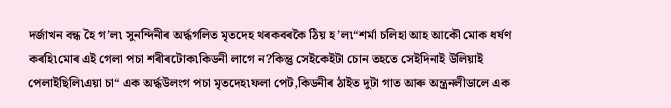দৰ্জাখন বন্ধ হৈ গ’ল৷ সুনন্দিনীৰ অৰ্দ্ধগলিত মৃতদেহ থৰকবৰকৈ ঠিয় হ’ল৷“শৰ্মা চলিহা আহ আকৌ মোক ধৰ্ষণ কৰহি৷মোৰ এই গেলা পচা শৰীৰটোক৷কিডনী লাগে ন?কিন্তু সেইকেইটা চোন তহতে সেইদিনাই উলিয়াই পেলাইছিলি৷এয়া চা“ এক অৰ্দ্ধউলংগ পচা মৃতদেহ৷ফলা পেট,কিডনীৰ ঠাইত দুটা গাত আৰু অন্ত্ৰনলীডালে এক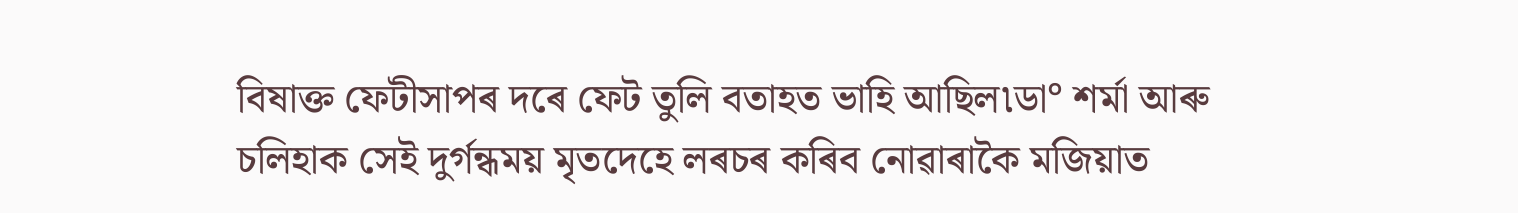বিষাক্ত ফেটীসাপৰ দৰে ফেট তুলি বতাহত ভাহি আছিল৷ডা° শৰ্মা আৰু চলিহাক সেই দুৰ্গন্ধময় মৃতদেহে লৰচৰ কৰিব নোৱাৰাকৈ মজিয়াত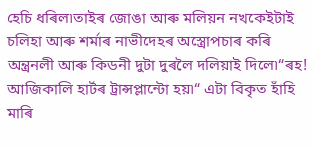হেচি ধৰিল৷তাইৰ জোঙা আৰু মলিয়ন নখকেইটাই চলিহা আৰু শৰ্মাৰ নাভীদেহৰ অস্ত্ৰোপচাৰ কৰি অন্ত্ৰনলী আৰু কিডনী দুটা দুৰলৈ দলিয়াই দিলে৷“ৰহ! আজিকালি হাৰ্টৰ ট্ৰান্সপ্লান্টো হয়৷“ এটা বিকৃত হাঁহি মাৰি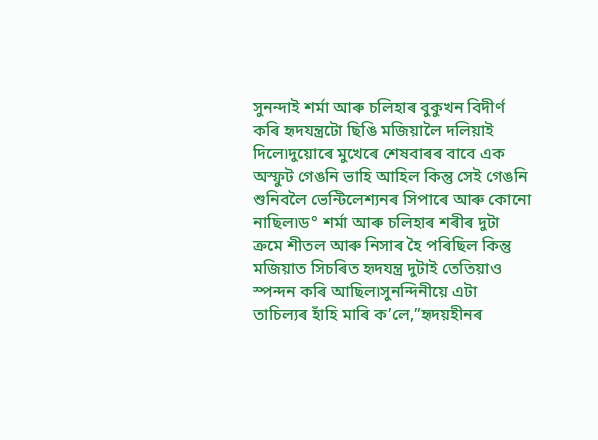সুনন্দাই শৰ্মা আৰু চলিহাৰ বুকুখন বিদীৰ্ণ কৰি হৃদযন্ত্ৰটো ছিঙি মজিয়ালৈ দলিয়াই দিলে৷দুয়োৰে মুখেৰে শেষবাৰৰ বাবে এক অস্ফুট গেঙনি ভাহি আহিল কিন্তু সেই গেঙনি শুনিবলৈ ভেন্টিলেশ্যনৰ সিপাৰে আৰু কোনো নাছিল৷ড° শৰ্মা আৰু চলিহাৰ শৰীৰ দুটা ক্ৰমে শীতল আৰু নিসাৰ হৈ পৰিছিল কিন্তু মজিয়াত সিচৰিত হৃদযন্ত্ৰ দুটাই তেতিয়াও স্পন্দন কৰি আছিল৷সুনন্দিনীয়ে এটা তাচিল্যৰ হাঁহি মাৰি ক’লে,”হৃদয়হীনৰ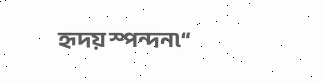হৃদয় স্পন্দন৷“